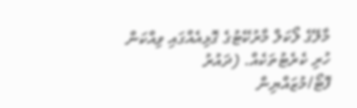މާލޭގެ ލޯކަލް މާރުކޭޓުގެ ގޮޅިއެއްގައި ވިއްކަން ހުރި ކެރެޓުތަކެއް. (ދައުރު ފޮޓޯ/މުޒައްޔިން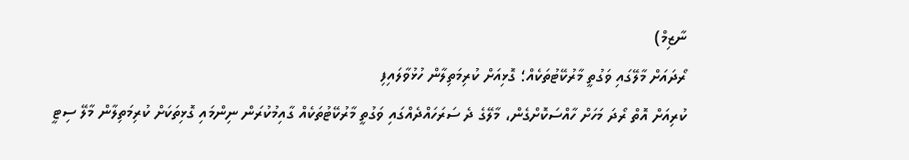ނާޒިމް)
ރޯދައަށް މާލޭގައި ވަގުތީ މާރުކޭޓުތަކެއް؛ ގޮޅިއަށް ކުރިމަތިލާން ހުޅުވާލައިފި
ކުރިއަށް އޮތް ރޯދަ މަހަށް ހާއްސަކޮށްގެން، މާލޭގެ ދެ ސަރަހައްދެއްގައި ވަގުތީ މާރުކޭޓުތަކެއް ގާއިމުކުރަން ނިންމައި ގޮޅިތަކަށް ކުރިމަތިލާން މާލޭ ސިޓީ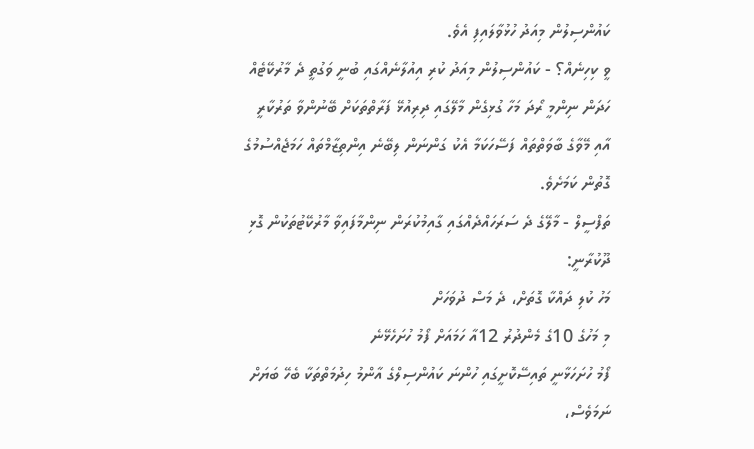ކައުންސިލުން މިއަދު ހުޅުވާލައިފި އެވެ.
ވީ ކިހިނެއް؟ - ކައުންސިލުން މިއަދު ކުރި އިއުލާނެއްގައި ބުނީ ވަގުތީ ދެ މާރުކޭޓެއް ހަދަން ނިންމީ ރޯދަ މަހާ ގުޅިގެން މާލޭގައި ދިރިއުޅޭ ފަރާތްތަކަށް ބޭނުންވާ ތަރުކާރީ އާއި މޭވާގެ ބާވަތްތައް ފަސޭހަކަމާ އެކު ގަންނަން ލިބޭނެ އިންތިޒާމްތައް ހަމަޖެއްސުމުގެ ގޮތުން ކަމަށެވެ.
ތަފްސީލް - މާލޭގެ ދެ ސަރަހައްދެއްގައި ގާއިމުކުރަން ނިންމާފައިވާ މާރުކޭޓުތަކުން ގޮޅި ދޫކުރާނީ:
މަހު ކުލި ދައްކާ ގޮތަށް، ދެ މަސް ދުވަހަށް
މި މަހުގެ 10ގެ މެންދުރު 12އާ ހަމައަށް ފޯމު ހުށަހެޅޭނެ
ފޯމު ހުށަހަޅާނީ ތައިސޭކޮށީގައި ހުންނަ ކައުންސިލްގެ އާންމު ހިދުމަތްތަކާ ބެހޭ ބަޔަށް
ނަމަވެސް،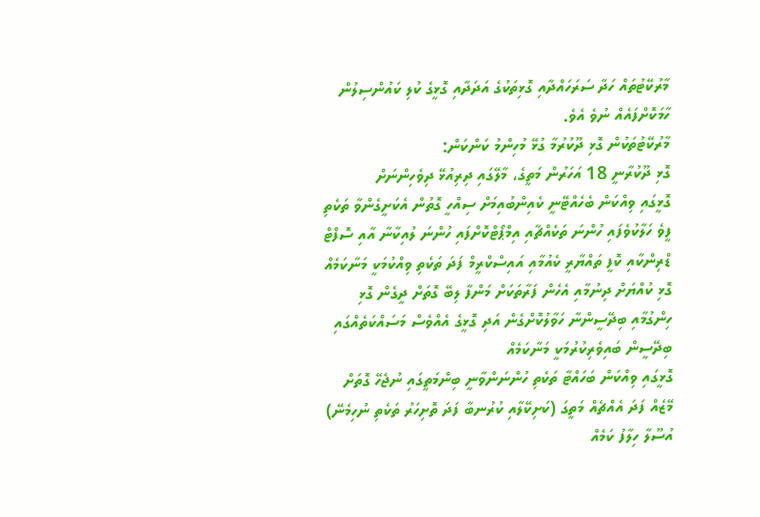މާރުކޭޓުތައް ހަދާ ސަރަހައްދާއި ގޮޅިތަކުގެ އަދަދާއި ގޮޅީގެ ކުލި ކައުންސިލުން ހާމަކޮށްފައެއް ނުވެ އެވެ.
މާރުކޭޓުތަކުން ގޮޅި ދޫކުރުމާ ގުޅޭ މުހިންމު ކަންކަން:
ގޮޅި ދޫކުރާނީ 18 އަހަރުން މަތީގެ، މާލޭގައި ދިރިއުޅޭ ދިވެހިންނަށް
ގޮޅީގައި ވިއްކަން ބެހެއްޓޭނީ ކެއިންބުއިމަށް ސިއްހީ ގޮތުން އެކަށީގެންވާ ތަކެތި
ފީވެ ހަލާކުވެފައި ހުންނަ ތަކެއްޗާއި އިމްޕޯޓްކޮށްފައި ހުންނަ ލުއިކާނާ އާއި ސޮފްޓް ޑްރިންކާއި ކޮފީ ތައްޔާރީ ކެއުމާއި އައިސްކްރީމް ފަދަ ތަކެތި ވިއްކުމަކީ މަނާކަމެއް
ގޮޅި ކުއްޔަށް ދިނުމާއި އެހެން ފަރާތަކަށް މަންފާ ލިބޭ ގޮތަށް ދީގެން ގޮޅި ހިންގުމާއި ބިދޭސީންނާ ހަވާލުކޮށްގެން އަދި ގޮޅީގެ އެއްވެސް މަސައްކަތެއްގައި ބިދޭސީން ބައިވެރިކުރުމަކީ މަނާކަމެއް
ގޮޅީގައި ވިއްކަން ބަހައްޓާ ތަކެތި ހުންނަންވާނީ ބިންމަތީގައި ނުޖެހޭ ގޮތަށް މޭޒެއް ފަދަ އެއްޗެއް މަތީގަ (ކަށިކޭލާއި ކުރުނބާ ފަދަ ތޮށިހަރު ތަކެތި ނުހިމެނޭ)
އުސޫލާ ހިލާފު ކަމެއް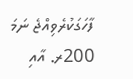ފާހަގަކުރެވިއްޖެ ނަމަ 200ރ. އާއި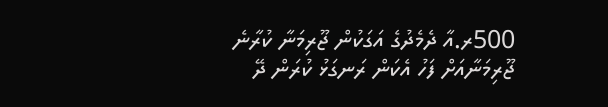500ރ.އާ ދެމެދުގެ އަގަކުން ޖޫރިމަނާ ކުރާނެ
ޖޫރިމަނާއަށް ފަހު އެކަން ރަނގަޅު ކުރަން ދޭ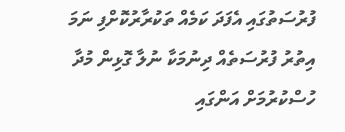ފުރުސަތުގައި އެފަދަ ކަމެއް ތަކުރާރުކޮށްފި ނަމަ އިތުރު ފުރުސަތެއް ދިނުމަކާ ނުލާ ގޮޅިން މުދާ ހުސްކުރުމަށް އަންގައި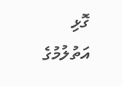ގޮޅި އަތުލުމުގެ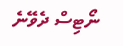ނޯޓިސް ދެވޭނެ